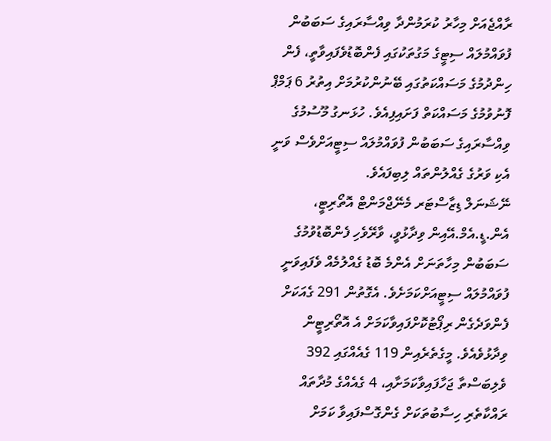ރާއްޖެއަށް މިހާރު ކުރަމުންދާ ވިއްސާރައިގެ ސަބަބުން ފުވައްމުލައް ސިޓީގެ މަގުތަކުގައި ފެންބޮޑުވެފައިވާތީ، ފެން ހިންދުމުގެ މަސައްކަތުގައި ބޭނުންކުރުމަށް އިތުރު 6 ޕަމްޕް ފޮނުވުމުގެ މަސައްކަތް ފަށައިފިއެވެ. ހުޅަނގު މޫސުމުގެ ވިއްސާރައިގެ ސަބަބުން ފުވައްމުލައް ސިޓީއަށްވެސް ވަނީ އެކި ވަރުގެ ގެއްލުންތައް ލިބިފައެވެ.
ނޭޝަނަލް ޑިޒާސްޓަރ މެނޭޖްމަންޓް އޮތޯރިޓީ، އެން.ޑީ.އެމް.އޭއިން ވިދާޅުވީ، ވާރޭވެހި ފެންބޮޑުވުމުގެ ސަބަބުން މިހާތަނަށް އެންމެ ބޮޑު ގެއްލުމެއް ވެފައިވަނީ ފުވައްމުލައް ސިޓީއަށްކަމަށެވެ. އެގޮތުން 291 ގެއަކަށް ފެންވަދެގެން ރިޕޯޓުކޮށްފައިވާކަމަށް އެ އޮތޯރިޓީން ވިދާޅުވެއެވެ. މީގެތެރެއިން 119 ގެއެއްގައި 392 ވެލިބަސްތާ ޖަހާފައިވާކަމަށާއި، 4 ގެއެއްގެ މުދާތައް ރައްކާތެރި ހިސާބުތަކަށް ގެންގޮސްފައިވާ ކަމަށް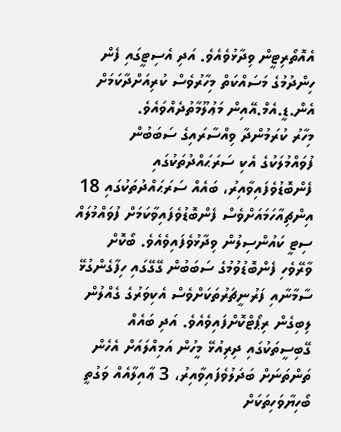އެއޮތޯރިޓީން ވިދާޅުވެއެވެ. އަދި އެސިޓީގައި ފެން ހިންދުމުގެ މަސައްކަތް މިހާރުވެސް ކުރިއަށްދާކަމަށް އެން.ޑީ.އެމް.އޭއިން މަޢުލޫމާތުދެއްވައެވެ.
މިހާރު ކުރަމުންދާ ވިއްސާރައިގެ ސަބަބުން ފުވައްމުލަކުގެ އެކި ސަރަޙައްދުތަކުގައި ފެންބޮޑުވެފައިވާއިރު، ބައެއް ސަރަޙައްދުތަކުގައި 18 އިންޗިއާހަމައަށްވެސް ފެންބޮޑުވެފައިވާކަމަށް ފުވައްމުލައް ސިޓީ ކައުންސިލުން ވިދާޅުވެފައިވެއެވެ. ބޯކޮށް ވާރޭވެހި ފެންބޮޑުވުމުގެ ސަބަބުން ގޭގޭގައި ހިފާގެންގުޅޭ ސާމާނާއި ފަރުނީޗަރުތަކަށްވެސް އެކިވަރުގެ ގެއްލުން ލިބިގެން ރިޕޯޓްކޮށްފައިވެއެވެ. އަދި ބައެއް ގޭބިސީތަކުގައި ދިރިއުޅޭ މީހުން އަމިއްލައަށް އެހެން ތަންތަނަށް ބަދަލުވެފައިވާއިރު، 3 ޢާއިލާއެއް ވަގުތީ ބޯހިޔާވަހިތަކަށް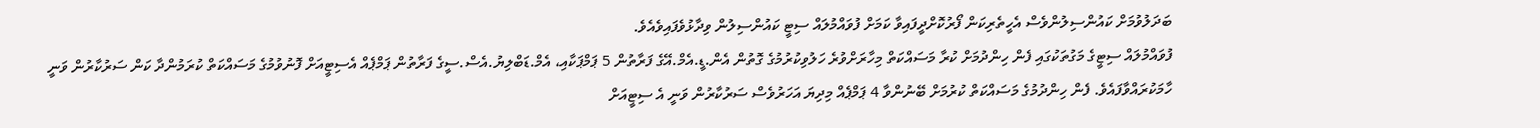ބަދަލުވުމަށް ކައުންސިލުންވެސް އެހީތެރިކަން ފޯރުކޮށްދީފައިވާ ކަމަށް ފުވައްމުލައް ސިޓީ ކައުންސިލުން ވިދާޅުވެފައިވެއެވެ.
ފުވައްމުލައް ސިޓީގެ މަގުތަކުގައި ފެން ހިންދުމަށް ކުރާ މަސައްކަތް މިހާރަށްވުރެ ހަލުވިކުރުމުގެ ގޮތުން އެން.ޑީ.އެމް.އޭގެ ފަރާތުން 5 ޕަމްޕަކާއި، އެމް.ޑަބްލިޔު.އެސް.ސީގެ ފަރާތުން ޕަމްޕެއް އެސިޓީއަށް ފޮނުވުމުގެ މަސައްކަތް ކުރަމުންދާ ކަން ސަރުކާރުން ވަނީ ހާމަކުރައްވާފައެވެ. ފެން ހިންދުމުގެ މަސައްކަތް ކުރުމަށް ބޭނުންވާ 4 ޕަމްޕެއް މިދިޔަ އަހަރުވެސް ސަރުކާރުން ވަނީ އެ ސިޓީއަށް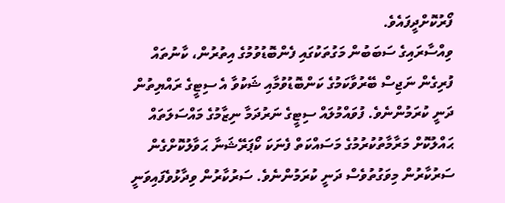ފޯރުކޮށްދީފައެވެ.
ވިއްސާރައިގެ ސަބަބުން މަގުތަކުގައި ފެންބޮޑުވުމުގެ އިތުރުން، ކާނުތައް ފުރިގެން ނަޖިސް ބޭރުވާކަމުގެ ކަންބޮޑުވުމާއި ޝަކުވާ އެ ސިޓީގެ ރައްޔިތުން ދަނީ ކުރަމުންނެވެ. ފުވައްމުލައް ސިޓީގެ ނަރުދަމާ ނިޒާމުގެ މައްސަލަތައް ޙައްލުކޮށް މަރާމާތުކުރުމުގެ މަސައްކަތް ފެނަކަ ކޯޕަރޭޝަނާ ޙަވާލުކޮށްގެން ސަރުކާރުން މިވަގުތުވެސް ދަނީ ކުރަމުންނެވެ. ސަރުކާރުން ވިދާޅުވެފައިވަނީ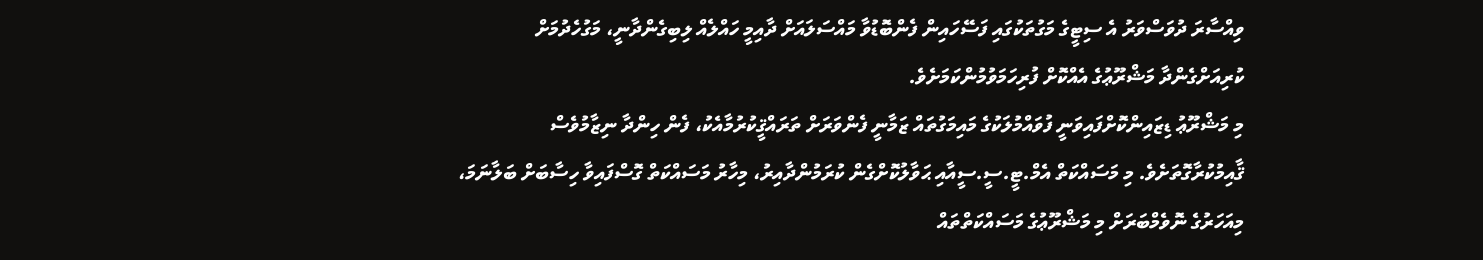ވިއްސާރަ ދުވަސްވަރު އެ ސިޓީގެ މަގުތަކުގައި ފަސޭހައިން ފެންބޮޑުވާ މައްސަލައަށް ދާއިމީ ހައްލެއް ލިބިގެންދާނީ، މަގުހެދުމަށް ކުރިއަށްގެންދާ މަޝްރޫޢުގެ އެއްކޮށް ފުރިހަމަވުމުންކަމަށެވެ.
މި މަޝްރޫޢު ޑިޒައިންކޮށްފައިވަނީ ފުވައްމުލަކުގެ މައިމަގުތައް ޒަމާނީ ފެންވަރަށް ތަރައްޤީކުރުމާއެކު، ފެން ހިންދާ ނިޒާމުވެސް ޤާއިމުކުރާގޮތަށެވެ. މި މަސައްކަތް އެމް.ޓީ.ސީ.ސީއާއި ޙަވާލުކޮށްގެން ކުރަމުންދާއިރު، މިހާރު މަސައްކަތް ގޮސްފައިވާ ހިސާބަށް ބަލާނަމަ، މިއަހަރުގެ ނޮވެމްބަރަށް މި މަޝްރޫޢުގެ މަސައްކަތްތައް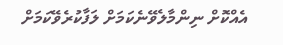އެއްކޮށް ނިންމާލެވޭނެކަމަށް ލަފާކުރެވޭކަމަށް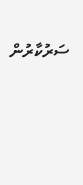ސަރުކާރުން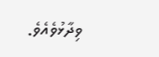ވިދާޅުވެއެވެ.